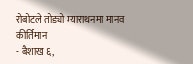रोबोटले तोड्यो म्याराथनमा मानव कीर्तिमान
- बैशाख ६,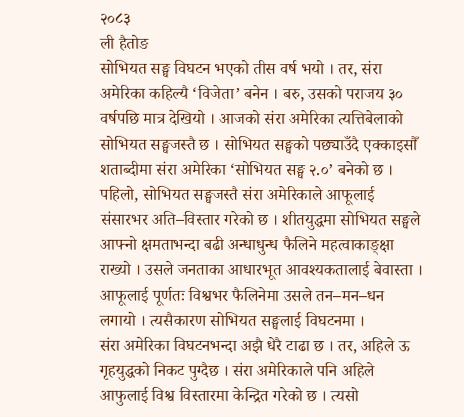२०८३
ली हैतोङ
सोभियत सङ्घ विघटन भएको तीस वर्ष भयो । तर, संरा अमेरिका कहिल्यै ‘विजेता’ बनेन । बरु, उसको पराजय ३० वर्षपछि मात्र देखियो । आजको संरा अमेरिका त्यत्तिबेलाको सोभियत सङ्घजस्तै छ । सोभियत सङ्घको पछ्याउँदै एक्काइसौँ शताब्दीमा संरा अमेरिका ‘सोभियत सङ्घ २.०’ बनेको छ ।
पहिलो, सोभियत सङ्घजस्तै संरा अमेरिकाले आफूलाई संसारभर अति–विस्तार गरेको छ । शीतयुद्धमा सोभियत सङ्घले आफ्नो क्षमताभन्दा बढी अन्धाधुन्ध फैलिने महत्वाकाङ्क्षा राख्यो । उसले जनताका आधारभूत आवश्यकतालाई बेवास्ता । आफूलाई पूर्णतः विश्वभर फैलिनेमा उसले तन–मन–धन लगायो । त्यसैकारण सोभियत सङ्घलाई विघटनमा ।
संरा अमेरिका विघटनभन्दा अझै धेरै टाढा छ । तर, अहिले ऊ गृहयुद्धको निकट पुग्दैछ । संरा अमेरिकाले पनि अहिले आफुलाई विश्व विस्तारमा केन्द्रित गरेको छ । त्यसो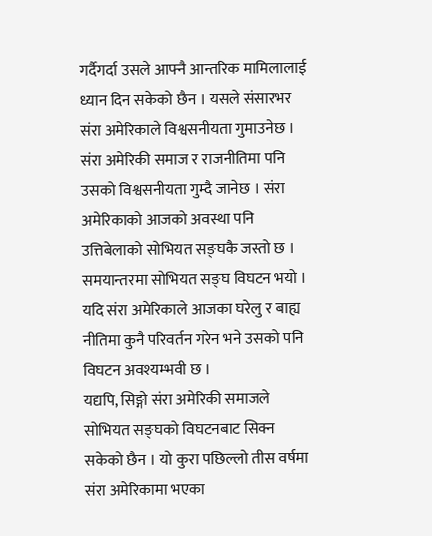गर्दैगर्दा उसले आफ्नै आन्तरिक मामिलालाई ध्यान दिन सकेको छैन । यसले संसारभर संरा अमेरिकाले विश्वसनीयता गुमाउनेछ । संरा अमेरिकी समाज र राजनीतिमा पनि उसको विश्वसनीयता गुम्दै जानेछ । संरा अमेरिकाको आजको अवस्था पनि उत्तिबेलाको सोभियत सङ्घकै जस्तो छ । समयान्तरमा सोभियत सङ्घ विघटन भयो । यदि संरा अमेरिकाले आजका घरेलु र बाह्य नीतिमा कुनै परिवर्तन गरेन भने उसको पनि विघटन अवश्यम्भवी छ ।
यद्यपि, सिङ्गो संरा अमेरिकी समाजले सोभियत सङ्घको विघटनबाट सिक्न सकेको छैन । यो कुरा पछिल्लो तीस वर्षमा संरा अमेरिकामा भएका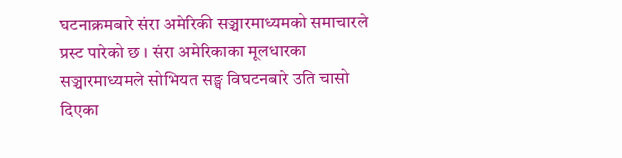घटनाक्रमबारे संरा अमेरिकी सञ्चारमाध्यमको समाचारले प्रस्ट पारेको छ । संरा अमेरिकाका मूलधारका सञ्चारमाध्यमले सोभियत सङ्घ विघटनबारे उति चासो दिएका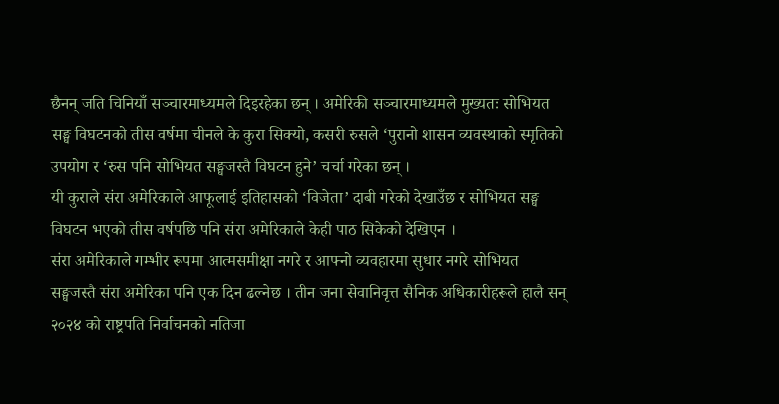छैनन् जति चिनियाँ सञ्चारमाध्यमले दिइरहेका छन् । अमेरिकी सञ्चारमाध्यमले मुख्यतः सोभियत सङ्घ विघटनको तीस वर्षमा चीनले के कुरा सिक्यो, कसरी रुसले ‘पुरानो शासन व्यवस्थाको स्मृतिको उपयोग र ‘रुस पनि सोभियत सङ्घजस्तै विघटन हुने’ चर्चा गरेका छन् ।
यी कुराले संरा अमेरिकाले आफूलाई इतिहासको ‘विजेता’ दाबी गरेको देखाउँछ र सोभियत सङ्घ विघटन भएको तीस वर्षपछि पनि संरा अमेरिकाले केही पाठ सिकेको देखिएन ।
संरा अमेरिकाले गम्भीर रूपमा आत्मसमीक्षा नगरे र आफ्नो व्यवहारमा सुधार नगरे सोभियत सङ्घजस्तै संरा अमेरिका पनि एक दिन ढल्नेछ । तीन जना सेवानिवृत्त सैनिक अधिकारीहरूले हालै सन् २०२४ को राष्ट्रपति निर्वाचनको नतिजा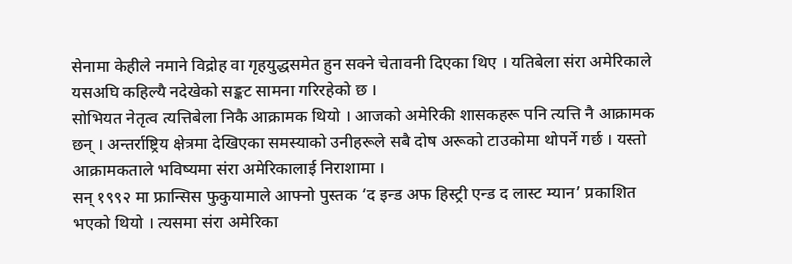सेनामा केहीले नमाने विद्रोह वा गृहयुद्धसमेत हुन सक्ने चेतावनी दिएका थिए । यतिबेला संरा अमेरिकाले यसअघि कहिल्यै नदेखेको सङ्कट सामना गरिरहेको छ ।
सोभियत नेतृत्व त्यत्तिबेला निकै आक्रामक थियो । आजको अमेरिकी शासकहरू पनि त्यत्ति नै आक्रामक छन् । अन्तर्राष्ट्रिय क्षेत्रमा देखिएका समस्याको उनीहरूले सबै दोष अरूको टाउकोमा थोपर्ने गर्छ । यस्तो आक्रामकताले भविष्यमा संरा अमेरिकालाई निराशामा ।
सन् १९९२ मा फ्रान्सिस फुकुयामाले आफ्नो पुस्तक ‘द इन्ड अफ हिस्ट्री एन्ड द लास्ट म्यान’ प्रकाशित भएको थियो । त्यसमा संरा अमेरिका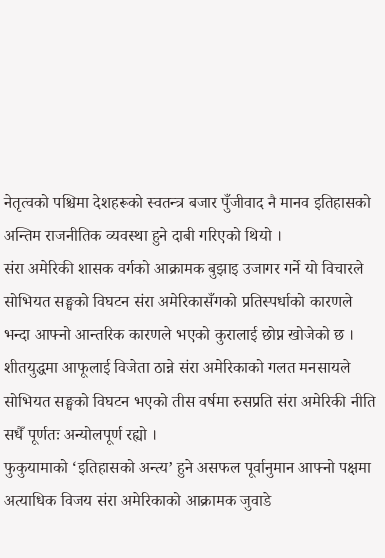नेतृत्वको पश्चिमा देशहरूको स्वतन्त्र बजार पुँजीवाद नै मानव इतिहासको अन्तिम राजनीतिक व्यवस्था हुने दाबी गरिएको थियो ।
संरा अमेरिकी शासक वर्गको आक्रामक बुझाइ उजागर गर्ने यो विचारले सोभियत सङ्घको विघटन संरा अमेरिकासँगको प्रतिस्पर्धाको कारणले भन्दा आफ्नो आन्तरिक कारणले भएको कुरालाई छोप्न खोजेको छ । शीतयुद्धमा आफूलाई विजेता ठान्ने संरा अमेरिकाको गलत मनसायले सोभियत सङ्घको विघटन भएको तीस वर्षमा रुसप्रति संरा अमेरिकी नीति सधैँ पूर्णतः अन्योलपूर्ण रह्यो ।
फुकुयामाको ‘इतिहासको अन्त्य’ हुने असफल पूर्वानुमान आफ्नो पक्षमा अत्याधिक विजय संरा अमेरिकाको आक्रामक जुवाडे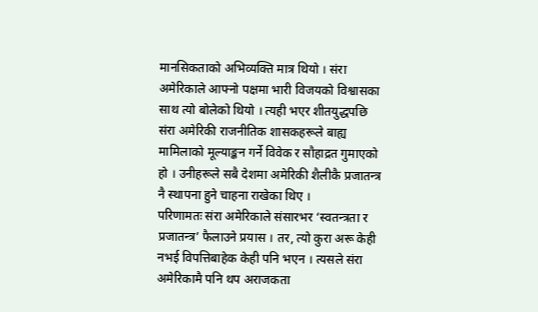मानसिकताको अभिव्यक्ति मात्र थियो । संरा अमेरिकाले आफ्नो पक्षमा भारी विजयको विश्वासका साथ त्यो बोलेको थियो । त्यही भएर शीतयुद्धपछि संरा अमेरिकी राजनीतिक शासकहरूले बाह्य मामिलाको मूल्याङ्कन गर्ने विवेक र सौहाद्रत गुमाएको हो । उनीहरूले सबै देशमा अमेरिकी शैलीकै प्रजातन्त्र नै स्थापना हुने चाहना राखेका थिए ।
परिणामतः संरा अमेरिकाले संसारभर ‘स्वतन्त्रता र प्रजातन्त्र’ फैलाउने प्रयास । तर, त्यो कुरा अरू केही नभई विपत्तिबाहेक केही पनि भएन । त्यसले संरा अमेरिकामै पनि थप अराजकता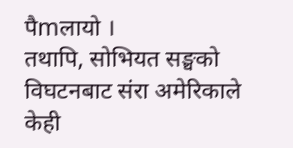पैmलायो ।
तथापि, सोभियत सङ्घको विघटनबाट संरा अमेरिकाले केही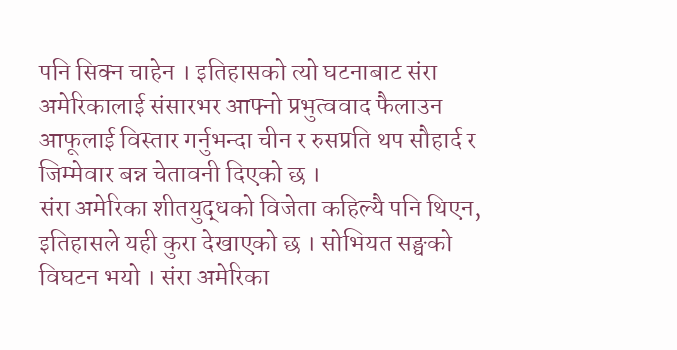पनि सिक्न चाहेन । इतिहासको त्यो घटनाबाट संरा अमेरिकालाई संसारभर आफ्नो प्रभुत्ववाद फैलाउन आफूलाई विस्तार गर्नुभन्दा चीन र रुसप्रति थप सौहार्द र जिम्मेवार बन्न चेतावनी दिएको छ ।
संरा अमेरिका शीतयुद्धको विजेता कहिल्यै पनि थिएन, इतिहासले यही कुरा देखाएको छ । सोभियत सङ्घको विघटन भयो । संरा अमेरिका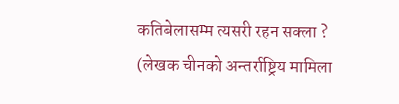कतिबेलासम्म त्यसरी रहन सक्ला ?
(लेखक चीनको अन्तर्राष्ट्रिय मामिला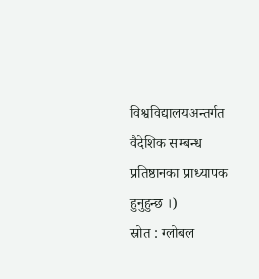विश्वविद्यालयअन्तर्गत वैदेशिक सम्बन्ध प्रतिष्ठानका प्राध्यापक हुनुहुन्छ ।)
स्रोत : ग्लोबल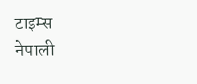टाइम्स
नेपाली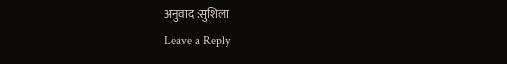अनुवाद :सुशिला
Leave a Reply